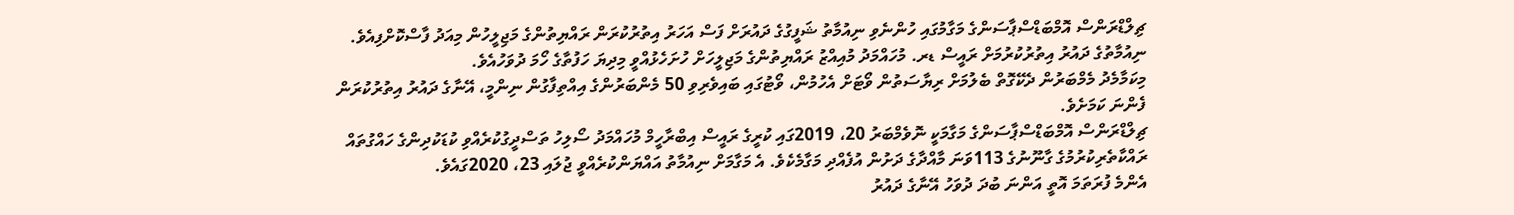ޗިލްޑްރަންސް އޮމްބަޑްސްޕާސަންގެ މަގާމުގައި ހުންނެވި ނިއުމާތު ޝަފީގުގެ ދައުރަށް ފަސް އަހަރު އިތުރުކުރަން ރައްޔިތުންގެ މަޖިލީހުން މިއަދު ފާސްކޮށްފިއެވެ.
ނިއުމާތުގެ ދައުރު އިތުރުކުރުމަށް ރައީސް ޑރ. މުހައްމަދު މުއިއްޒު ރައްޔިތުންގެ މަޖިލީހަށް ހުށަހެޅުއްވީ މިދިޔަ ހަފުތާގެ ހޯމަ ދުވަހުއެވެ.
މިކަމާމެދު މެމްބަރުން ދެކޭގޮތް ބެލުމަށް ރިޔާސަތުން ވޯޓަށް އެހުމުން، ވޯޓުގައި ބައިވެރިވި 50 މެންބަރުންގެ އިއްތިފާގުން ނިންމީ، އޭނާގެ ދައުރު އިތުރުކުރަން ފެންނަ ކަމަށެވެ.
ޗިލްޑްރަންސް އޮމްބަޑްސްޕާސަންގެ މަގާމަކީ ނޮވެމްބަރު 20، 2019ގައި ކުރީގެ ރައީސް އިބްރާހީމް މުހައްމަދު ސޯލިހު ތަސްދީގުކުރެއްވި ކުޑަކުދިންގެ ހައްގުތައް ރައްކާތެރިކުރުމުގެ ގާނޫނުގެ 113ވަނަ މާއްދާގެ ދަށުން އުފެއްދި މަގާމެކެވެ. އެ މަގާމަށް ނިއުމާތު އައްޔަންކުރެއްވީ ޖުލައި 23، 2020ގައެވެ.
އެންމެ ފުރަތަމަ އޮތީ އަންނަ ބުދަ ދުވަހު އޭނާގެ ދައުރު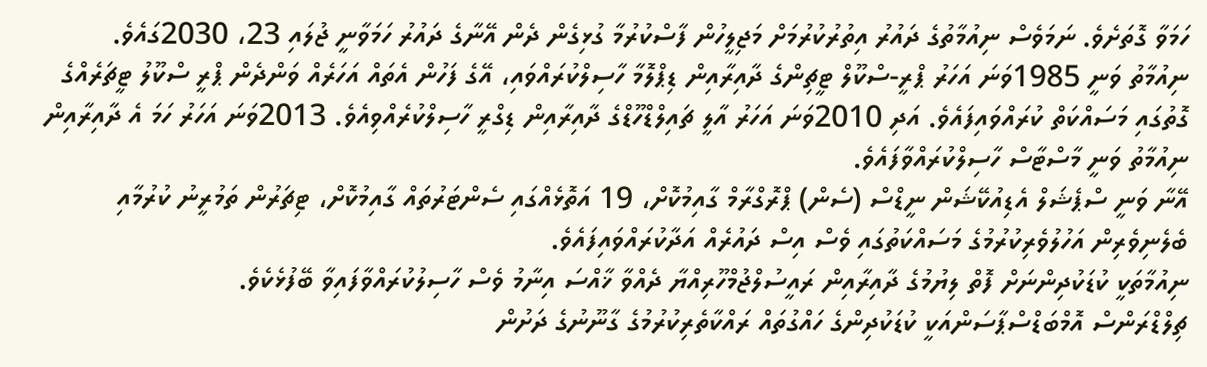ހަމަވާ ގޮތަށެވެ. ނަމަވެސް ނިއުމާތުގެ ދައުރު އިތުރުކުރުމަށް މަޖިލީހުން ފާސްކުރުމާ ގުޅިގެން ދެން އޭނާގެ ދައުރު ހަމަވާނީ ޖުލައި 23، 2030ގައެވެ.
ނިއުމާތު ވަނީ 1985ވަނަ އަހަރު ޕްރީ-ސްކޫލް ޓީޗިންގެ ދާއިރާއިން ޑިޕްލޮމާ ހާސިލްކުރައްވައި، އޭގެ ފަހުން އެތައް އަހަރެއް ވަންދެން ޕްރީ ސްކޫލު ޓީޗަރެއްގެ ގޮތުގައި މަސައްކަތް ކުރައްވައިފައެވެ. އަދި 2010ވަނަ އަހަރު އާލީ ޗައިލްޑްހޫޑްގެ ދާއިރާއިން ޑިގްރީ ހާސިލްކުރެއްވިއެވެ. 2013ވަނަ އަހަރު ހަމަ އެ ދާއިރާއިން ނިއުމާތު ވަނީ މާސްޓާސް ހާސިލްކުރައްވާފައެވެ.
އޭނާ ވަނީ ސްޕެޝަލް އެޑިއުކޭޝަން ނީޑްސް (ސެން) ޕްރޮގްރާމް ގާއިމުކޮށް، 19 އަތޮޅެއްގައި ސެންޓަރުތައް ގާއިމުކޮށް، ޓިޗަރުން ތަމުރީނު ކުރުމާއި ބެލެނިވެރިން އަހުލުވެރިކުރުމުގެ މަސައްކަތުގައި ވެސް އިސް ދައުރެއް އަދާކުރައްވައިފައެވެ.
ނިއުމާތަކީ ކުޑަކުދިންނަށް ފޮތް ލިޔުމުގެ ދާއިރާއިން ރައީސުލްޖުމްހޫރިއްޔާ ދެއްވާ ޚާއްސަ އިނާމު ވެސް ހާސިލުކުރައްވާފައިވާ ބޭފުޅެކެވެ.
ޗިލްޑްރަންސް އޮމްބަޑްސްޕާސަންއަކީ ކުޑަކުދިންގެ ހައްގުތައް ރައްކާތެރިކުރުމުގެ ގާނޫނުގެ ދަށުން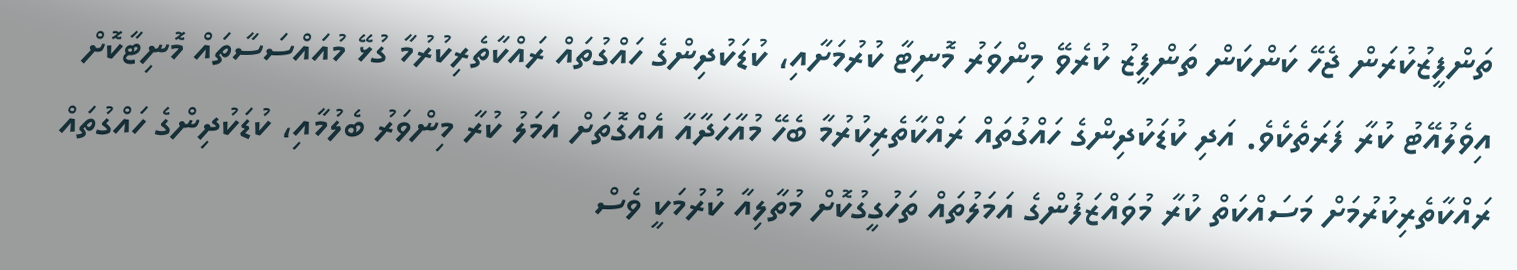ތަންފީޒުކުރަން ޖެހޭ ކަންކަން ތަންފީޒު ކުރެވޭ މިންވަރު މޮނިޓާ ކުރުމަށާއި، ކުޑަކުދިންގެ ހައްގުތައް ރައްކާތެރިކުރުމާ ގުޅޭ މުއައްސަސާތައް މޮނިޓާކޮށް އިވެލުއޭޓު ކުރާ ފަރަތެކެވެ. އަދި ކުޑަކުދިންގެ ހައްގުތައް ރައްކާތެރިކުރުމާ ބެހޭ މުއާހަދާއާ އެއްގޮތަށް އަމަލު ކުރާ މިންވަރު ބެލުމާއި، ކުޑަކުދިންގެ ހައްގުތައް ރައްކާތެރިކުރުމަށް މަސައްކަތް ކުރާ މުވައްޒަފުންގެ އަމަލުތައް ތަހުގީގުކޮށް މުތާލިއާ ކުރުމަކީ ވެސް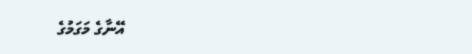އޭނާގެ މަގަމުގެ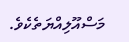މަސްއޫލިއްޔަތެކެވެ.